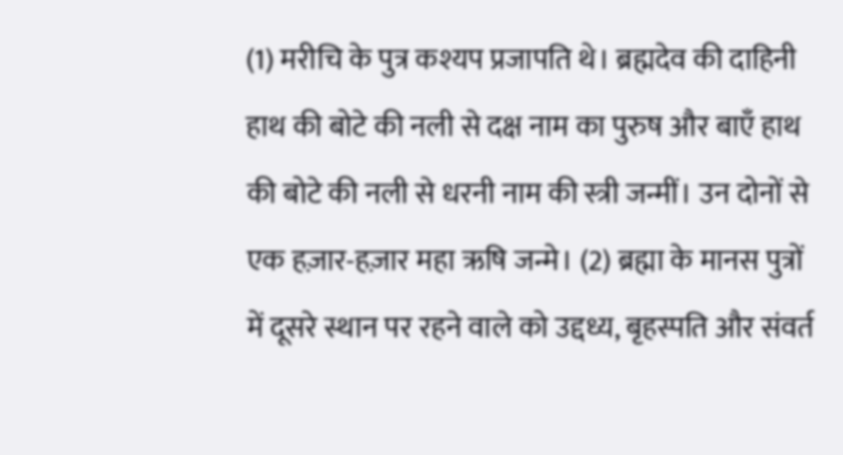(1) मरीचि के पुत्र कश्यप प्रजापति थे। ब्रह्मदेव की दाहिनी हाथ की बोटे की नली से दक्ष नाम का पुरुष और बाएँ हाथ की बोटे की नली से धरनी नाम की स्त्री जन्मीं। उन दोनों से एक हज़ार-हज़ार महा ऋषि जन्मे। (2) ब्रह्मा के मानस पुत्रों में दूसरे स्थान पर रहने वाले को उद्दध्य, बृहस्पति और संवर्त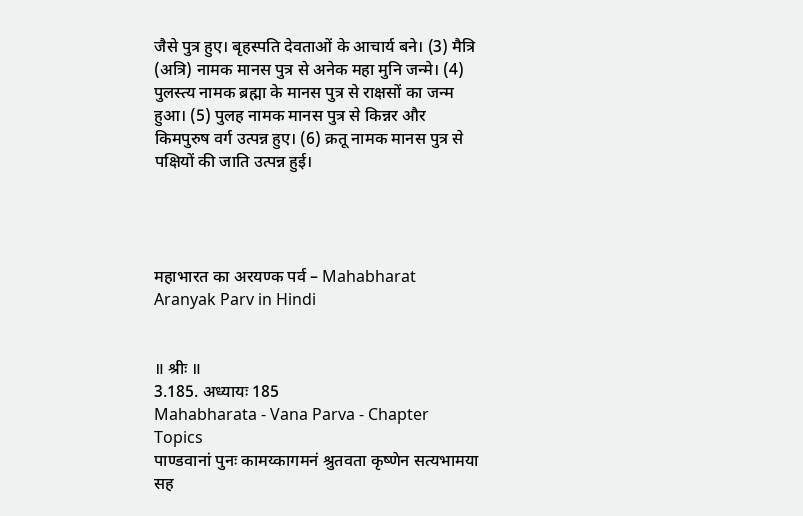जैसे पुत्र हुए। बृहस्पति देवताओं के आचार्य बने। (3) मैत्रि (अत्रि) नामक मानस पुत्र से अनेक महा मुनि जन्मे। (4) पुलस्त्य नामक ब्रह्मा के मानस पुत्र से राक्षसों का जन्म हुआ। (5) पुलह नामक मानस पुत्र से किन्नर और किमपुरुष वर्ग उत्पन्न हुए। (6) क्रतू नामक मानस पुत्र से पक्षियों की जाति उत्पन्न हुई।




महाभारत का अरयण्क पर्व – Mahabharat Aranyak Parv in Hindi


॥ श्रीः ॥
3.185. अध्यायः 185
Mahabharata - Vana Parva - Chapter Topics
पाण्डवानां पुनः कामय्कागमनं श्रुतवता कृष्णेन सत्यभामया सह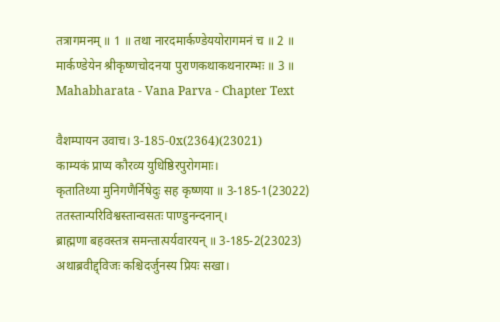तत्रागमनम् ॥ 1 ॥ तथा नारदमार्कण्डेययोरागमनं च ॥ 2 ॥ मार्कण्डेयेन श्रीकृष्णचोदनया पुराणकथाकथनारम्भः ॥ 3 ॥
Mahabharata - Vana Parva - Chapter Text

वैशम्पायन उवाच। 3-185-0x(2364)(23021)
काम्यकं प्राप्य कौरव्य युधिष्ठिरपुरोगमाः।
कृतातिथ्या मुनिगणैर्निषेदुः सह कृष्णया ॥ 3-185-1(23022)
ततस्तान्परिविश्वस्तान्वसतः पाण्डुनन्दनान्।
ब्राह्मणा बहवस्तत्र समन्तात्पर्यवारयन् ॥ 3-185-2(23023)
अथाब्रवीद्द्विजः कश्चिदर्जुनस्य प्रियः सखा।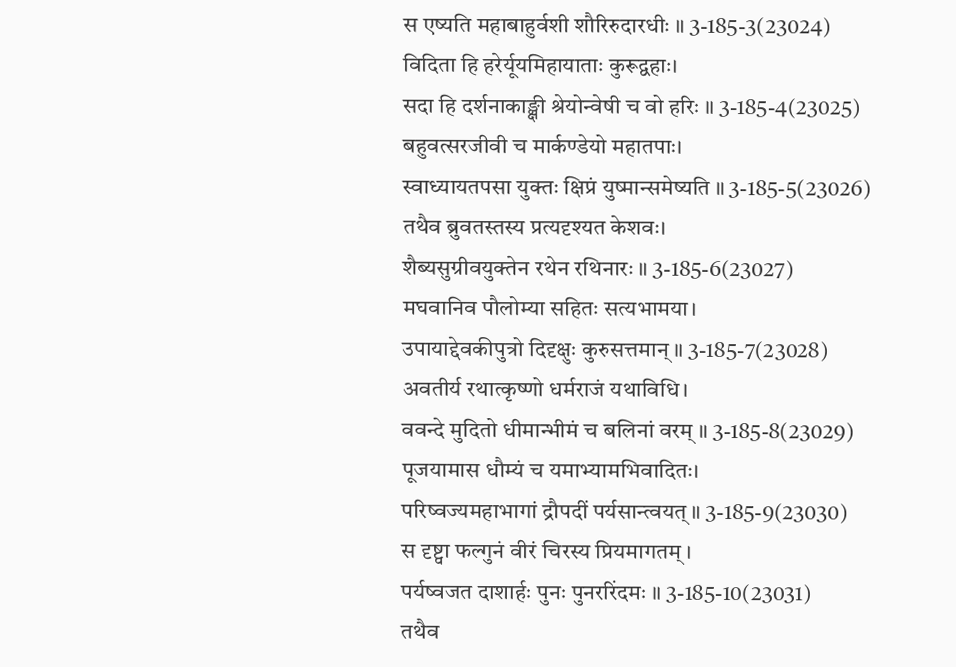स एष्यति महाबाहुर्वशी शौरिरुदारधीः ॥ 3-185-3(23024)
विदिता हि हरेर्यूयमिहायाताः कुरूद्वहाः।
सदा हि दर्शनाकाङ्क्षी श्रेयोन्वेषी च वो हरिः ॥ 3-185-4(23025)
बहुवत्सरजीवी च मार्कण्डेयो महातपाः।
स्वाध्यायतपसा युक्तः क्षिप्रं युष्मान्समेष्यति ॥ 3-185-5(23026)
तथैव ब्रुवतस्तस्य प्रत्यदृश्यत केशवः।
शैब्यसुग्रीवयुक्तेन रथेन रथिनारः ॥ 3-185-6(23027)
मघवानिव पौलोम्या सहितः सत्यभामया।
उपायाद्देवकीपुत्रो दिदृक्षुः कुरुसत्तमान् ॥ 3-185-7(23028)
अवतीर्य रथात्कृष्णो धर्मराजं यथाविधि।
ववन्दे मुदितो धीमान्भीमं च बलिनां वरम् ॥ 3-185-8(23029)
पूजयामास धौम्यं च यमाभ्यामभिवादितः।
परिष्वज्यमहाभागां द्रौपदीं पर्यसान्त्वयत् ॥ 3-185-9(23030)
स दृष्ट्वा फल्गुनं वीरं चिरस्य प्रियमागतम्।
पर्यष्वजत दाशार्हः पुनः पुनररिंदमः ॥ 3-185-10(23031)
तथैव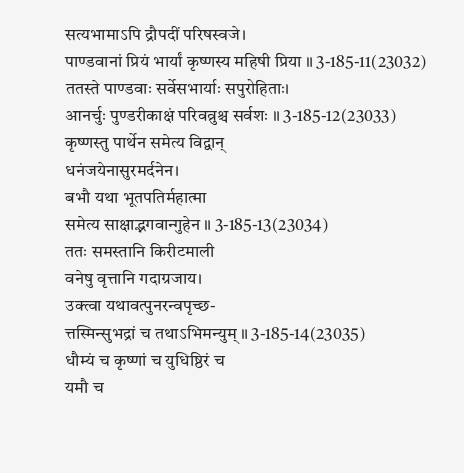सत्यभामाऽपि द्रौपदीं परिषस्वजे।
पाण्डवानां प्रियं भार्यां कृष्णस्य महिषी प्रिया ॥ 3-185-11(23032)
ततस्ते पाण्डवाः सर्वेसभार्याः सपुरोहिताः।
आनर्चुः पुण्डरीकाक्षं परिवव्रुश्च सर्वशः ॥ 3-185-12(23033)
कृष्णस्तु पार्थेन समेत्य विद्वान्
धनंजयेनासुरमर्दनेन।
बभौ यथा भूतपतिर्महात्मा
समेत्य साक्षाद्भगवान्गुहेन ॥ 3-185-13(23034)
ततः समस्तानि किरीटमाली
वनेषु वृत्तानि गदाग्रजाय।
उक्त्वा यथावत्पुनरन्वपृच्छ-
त्तस्मिन्सुभद्रां च तथाऽभिमन्युम् ॥ 3-185-14(23035)
धौम्यं च कृष्णां च युधिष्ठिरं च
यमौ च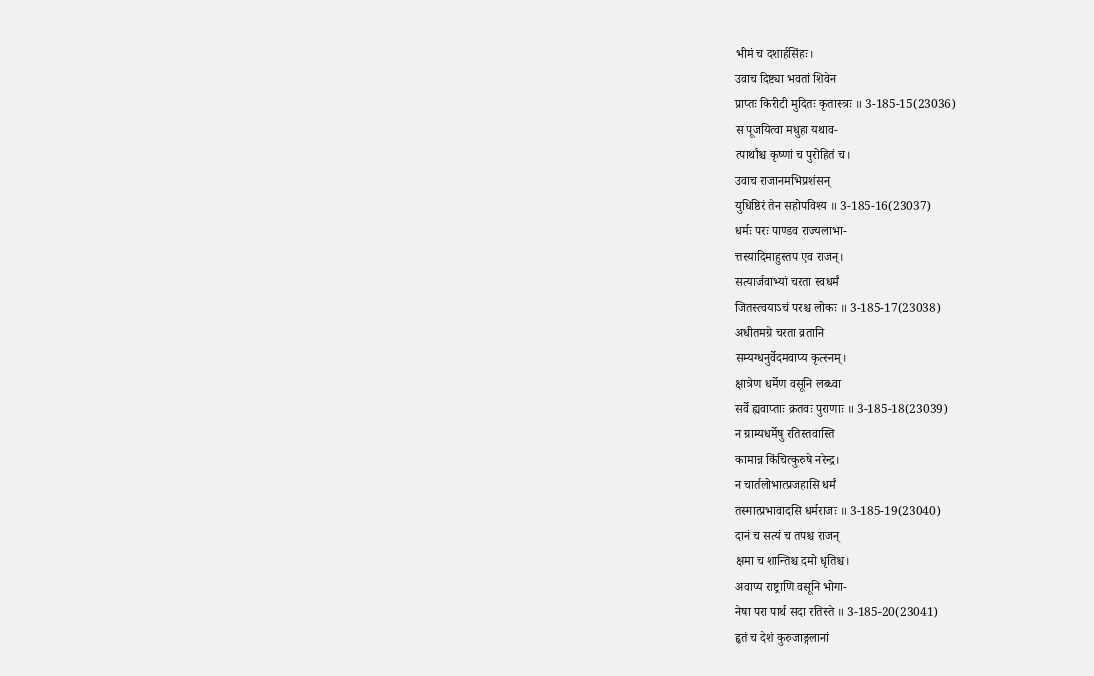भीमं च दशार्हसिंहः।
उवाच दिष्ट्या भवतां शिवेन
प्राप्तः किरीटी मुदितः कृतास्त्रः ॥ 3-185-15(23036)
स पूजयित्वा मधुहा यथाव-
त्पार्थांश्च कृष्णां च पुरोहितं च।
उवाच राजानमभिप्रशंसन्
युधिष्ठिरं तेन सहोपविश्य ॥ 3-185-16(23037)
धर्मः परः पाण्डव राज्यलाभा-
त्तस्यादिमाहुस्तप एव राजन्।
सत्यार्जवाभ्यां चरता स्वधर्मं
जितस्त्वयाऽचं परश्च लोकः ॥ 3-185-17(23038)
अधीतमग्रे चरता व्रतानि
सम्यग्धनुर्वेदमवाप्य कृत्स्नम्।
क्षात्रेण धर्मेण वसूनि लब्ध्वा
सर्वे ह्यवाप्ताः क्रतवः पुराणाः ॥ 3-185-18(23039)
न ग्राम्यधर्मेषु रतिस्तवास्ति
कामान्न किंचित्कुरुषे नरेन्द्र।
न चार्तलोभात्प्रजहासि धर्मं
तस्मात्प्रभावादसि धर्मराजः ॥ 3-185-19(23040)
दानं च सत्यं च तपश्च राजन्
क्षमा च शान्तिश्च दमो धृतिश्च।
अवाप्य राष्ट्राणि वसूनि भोगा-
नेषा परा पार्थ सदा रतिस्ते ॥ 3-185-20(23041)
हृतं च देशं कुरुजाङ्गलानां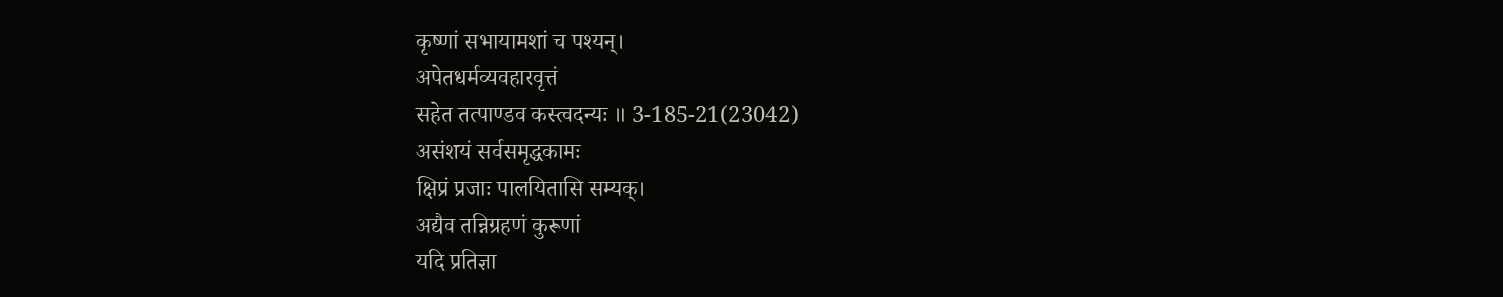कृष्णां सभायामशां च पश्यन्।
अपेतधर्मव्यवहारवृत्तं
सहेत तत्पाण्डव कस्त्वदन्यः ॥ 3-185-21(23042)
असंशयं सर्वसमृद्धकामः
क्षिप्रं प्रजाः पालयितासि सम्यक्।
अद्यैव तन्निग्रहणं कुरूणां
यदि प्रतिज्ञा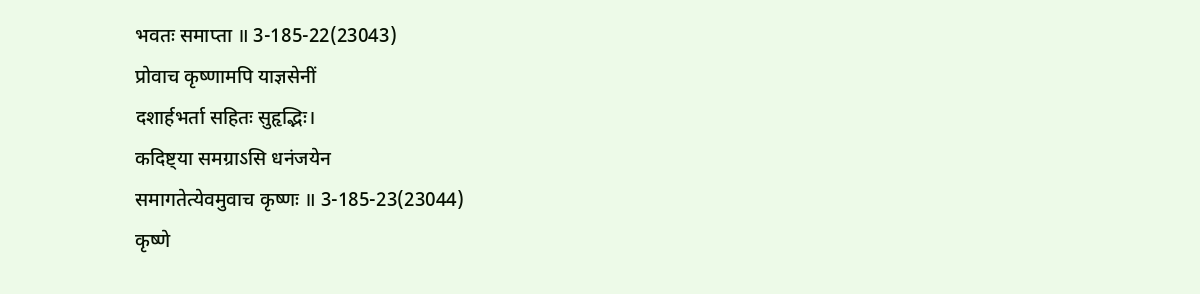भवतः समाप्ता ॥ 3-185-22(23043)
प्रोवाच कृष्णामपि याज्ञसेनीं
दशार्हभर्ता सहितः सुहृद्भिः।
कदिष्ट्या समग्राऽसि धनंजयेन
समागतेत्येवमुवाच कृष्णः ॥ 3-185-23(23044)
कृष्णे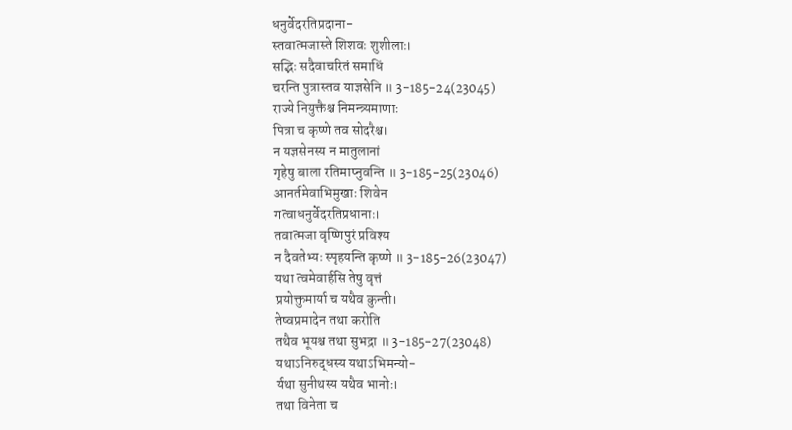धनुर्वेदरतिप्रदाना-
स्तवात्मजास्ते शिशवः शुशीलाः।
सद्भिः सदैवाचरितं समाधिं
चरन्ति पुत्रास्तव याज्ञसेनि ॥ 3-185-24(23045)
राज्ये नियुक्तैश्च निमन्त्र्यमाणाः
पित्रा च कृष्णे तव सोदरैश्च।
न यज्ञसेनस्य न मातुलानां
गृहेषु बाला रतिमाप्नुवन्ति ॥ 3-185-25(23046)
आनर्तमेवाभिमुखाः शिवेन
गत्वाधनुर्वेदरतिप्रधानाः।
तवात्मजा वृष्णिपुरं प्रविश्य
न दैवतेभ्यः स्पृहयन्ति कृष्णे ॥ 3-185-26(23047)
यथा त्वमेवार्हसि तेषु वृत्तं
प्रयोक्तुमार्या च यथैव कुन्ती।
तेष्वप्रमादेन तथा करोति
तथैव भूयश्च तथा सुभद्रा ॥ 3-185-27(23048)
यथाऽनिरुद्धस्य यथाऽभिमन्यो-
र्यथा सुनीथस्य यथैव भानोः।
तथा विनेता च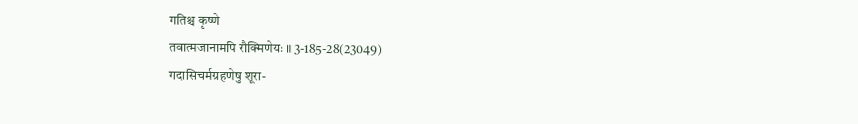गतिश्च कृष्णे
तवात्मजानामपि रौक्मिणेयः ॥ 3-185-28(23049)
गदासिचर्मग्रहणेषु शूरा-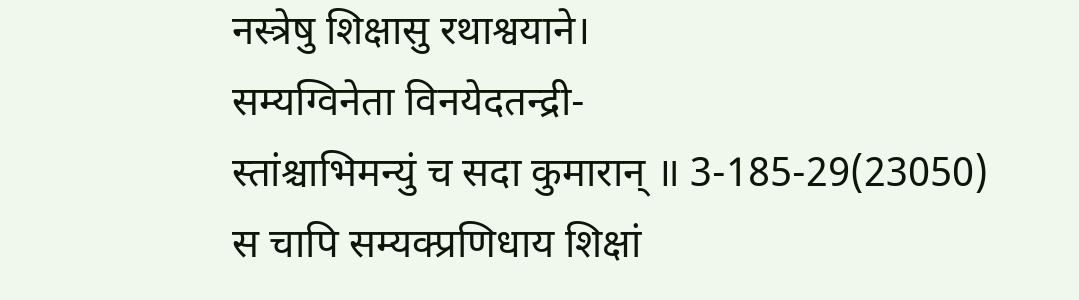नस्त्रेषु शिक्षासु रथाश्वयाने।
सम्यग्विनेता विनयेदतन्द्री-
स्तांश्चाभिमन्युं च सदा कुमारान् ॥ 3-185-29(23050)
स चापि सम्यक्प्रणिधाय शिक्षां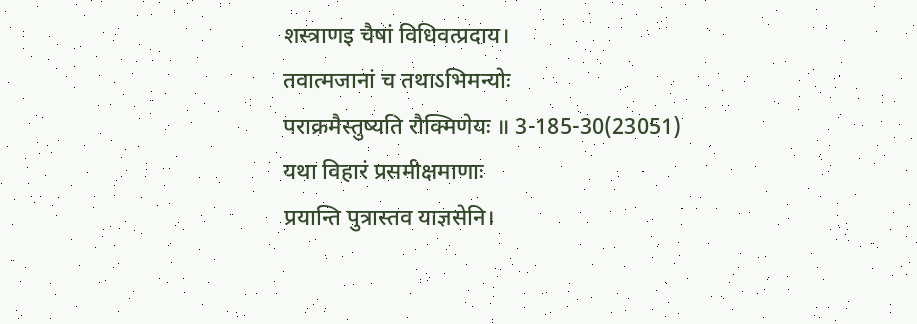शस्त्राणइ चैषां विधिवत्प्रदाय।
तवात्मजानां च तथाऽभिमन्योः
पराक्रमैस्तुष्यति रौक्मिणेयः ॥ 3-185-30(23051)
यथा विहारं प्रसमीक्षमाणाः
प्रयान्ति पुत्रास्तव याज्ञसेनि।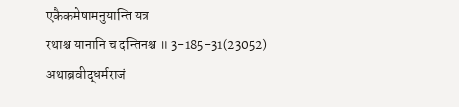एकैकमेषामनुयान्ति यत्र
रथाश्च यानानि च दन्तिनश्च ॥ 3-185-31(23052)
अथाब्रवीद्धर्मराजं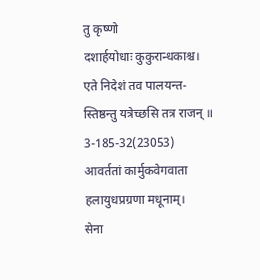तु कृष्णो
दशार्हयोधाः कुकुरान्धकाश्च।
एते निदेशं तव पालयन्त-
स्तिष्ठन्तु यत्रेच्छसि तत्र राजन् ॥ 3-185-32(23053)
आवर्ततां कार्मुकवेगवाता
हलायुधप्रग्रणा मधूनाम्।
सेना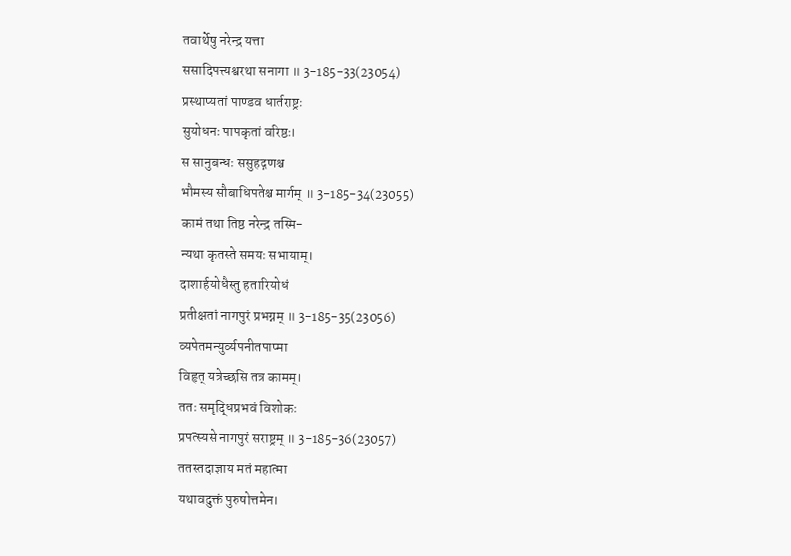तवार्थेषु नरेन्द्र यत्ता
ससादिपत्त्यश्वरथा सनागा ॥ 3-185-33(23054)
प्रस्थाप्यतां पाण्डव धार्तराष्ट्रः
सुयोधनः पापकृतां वरिष्ठः।
स सानुबन्धः ससुहद्गणश्च
भौमस्य सौबाधिपतेश्च मार्गम् ॥ 3-185-34(23055)
कामं तथा तिष्ठ नरेन्द्र तस्मि-
न्यथा कृतस्ते समयः सभायाम्।
दाशार्हयोधैस्तु हतारियोधं
प्रतीक्षतां नागपुरं प्रभग्नम् ॥ 3-185-35(23056)
व्यपेतमन्युर्व्यपनीतपाप्मा
विहृत् यत्रेच्छसि तत्र कामम्।
ततः समृद्धिप्रभवं विशोकः
प्रपत्स्यसे नागपुरं सराष्ट्रम् ॥ 3-185-36(23057)
ततस्तदाज्ञाय मतं महात्मा
यथावदुक्तं पुरुषोत्तमेन।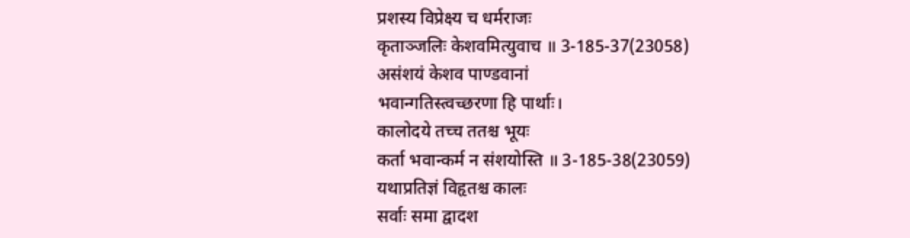प्रशस्य विप्रेक्ष्य च धर्मराजः
कृताञ्जलिः केशवमित्युवाच ॥ 3-185-37(23058)
असंशयं केशव पाण्डवानां
भवान्गतिस्त्वच्छरणा हि पार्थाः।
कालोदये तच्च ततश्च भूयः
कर्ता भवान्कर्म न संशयोस्ति ॥ 3-185-38(23059)
यथाप्रतिज्ञं विहृतश्च कालः
सर्वाः समा द्वादश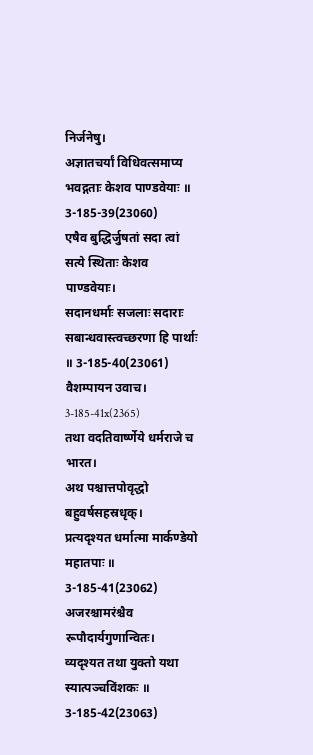निर्जनेषु।
अज्ञातचर्यां विधिवत्समाप्य
भवद्गताः केशव पाण्डवेयाः ॥ 3-185-39(23060)
एषैव बुद्धिर्जुषतां सदा त्वां
सत्ये स्थिताः केशव पाण्डवेयाः।
सदानधर्माः सजलाः सदाराः
सबान्धवास्त्वच्छरणा हि पार्थाः ॥ 3-185-40(23061)
वैशम्पायन उवाच। 3-185-41x(2365)
तथा वदतिवार्ष्णेये धर्मराजे च भारत।
अथ पश्चात्तपोवृद्धो बहुवर्षसहस्रधृक्।
प्रत्यदृश्यत धर्मात्मा मार्कण्डेयो महातपाः ॥ 3-185-41(23062)
अजरश्चामरंश्चैव रूपौदार्यगुणान्वितः।
व्यदृश्यत तथा युक्तो यथा स्यात्पञ्चविंशकः ॥ 3-185-42(23063)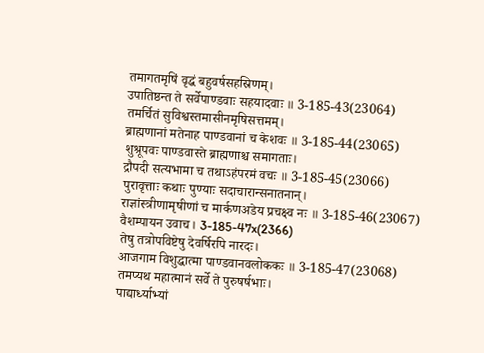तमागतमृषिं वृद्धं बहुवर्षसहस्रिणम्।
उपातिष्ठन्त ते सर्वेपाण्डवाः सहयादवाः ॥ 3-185-43(23064)
तमर्चितं सुविश्वस्तमासीनमृषिसत्तमम्।
ब्राह्मणानां मतेनाह पाण्डवानां च केशवः ॥ 3-185-44(23065)
शुश्रूपवः पाण्डवास्ते ब्राह्मणाश्च समागताः।
द्रौपदी सत्यभामा च तथाऽहंपरमं वचः ॥ 3-185-45(23066)
पुरावृत्ताः कथाः पुण्याः सदाचारान्सनातनान्।
राज्ञांस्त्रीणामृषीणां च मार्कणअडेय प्रचक्ष्व नः ॥ 3-185-46(23067)
वैशम्पायन उवाच। 3-185-47x(2366)
तेषु तत्रोपविष्टेषु देवर्षिरपि नारदः।
आजगाम विशुद्धात्मा पाण्डवानवलोककः ॥ 3-185-47(23068)
तमप्यथ महात्मानं सर्वे ते पुरुषर्षभाः।
पाद्यार्ध्याभ्यां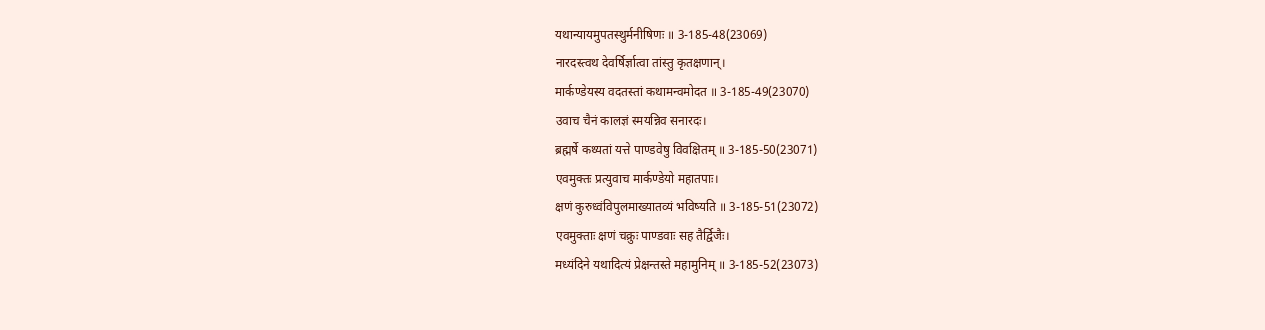यथान्यायमुपतस्थुर्मनीषिणः ॥ 3-185-48(23069)
नारदस्त्वथ देवर्षिर्ज्ञात्वा तांस्तु कृतक्षणान्।
मार्कण्डेयस्य वदतस्तां कथामन्वमोदत ॥ 3-185-49(23070)
उवाच चैनं कालज्ञं स्मयन्निव सनारदः।
ब्रह्मर्षे कथ्यतां यत्ते पाण्डवेषु विवक्षितम् ॥ 3-185-50(23071)
एवमुक्तः प्रत्युवाच मार्कण्डेयो महातपाः।
क्षणं कुरुध्वंविपुलमाख्यातव्यं भविष्यति ॥ 3-185-51(23072)
एवमुक्ताः क्षणं चक्रुः पाण्डवाः सह तैर्द्विजैः।
मध्यंदिने यथादित्यं प्रेक्षन्तस्ते महामुनिम् ॥ 3-185-52(23073)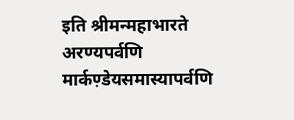इति श्रीमन्महाभारते अरण्यपर्वणि मार्कण़्डेयसमास्यापर्वणि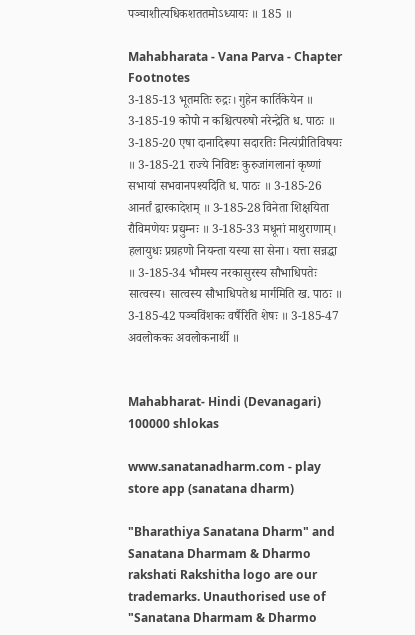पञ्चाशीत्यधिकशततमोऽध्यायः ॥ 185 ॥

Mahabharata - Vana Parva - Chapter Footnotes
3-185-13 भूतमतिः रुद्रः। गुहेन कार्तिकेयेन ॥ 3-185-19 कोपो न कश्चित्परुषो नरेन्द्रेति ध. पाठः ॥ 3-185-20 एषा दानादिरूपा सदारतिः नित्यंप्रीतिविषयः ॥ 3-185-21 राज्ये निविष्टः कुरुजांगलानां कृष्णां सभायां सभवानपश्यदिति ध. पाठः ॥ 3-185-26 आनर्तं द्वारकादेशम् ॥ 3-185-28 विनेता शिक्षयिता रौविमणेयः प्रद्युम्नः ॥ 3-185-33 मधूनां माथुराणाम्। हलायुधः प्रग्रहणो नियन्ता यस्या सा सेना। यत्ता सन्नद्धा ॥ 3-185-34 भौमस्य नरकासुरस्य सौभाधिपतेः सात्वस्य। सात्वस्य सौभाधिपतेश्च मार्गमिति ख. पाठः ॥ 3-185-42 पञ्चविंशकः वर्षैरिति शेषः ॥ 3-185-47 अवलोककः अवलोकनार्थी ॥


Mahabharat- Hindi (Devanagari) 100000 shlokas

www.sanatanadharm.com - play store app (sanatana dharm)

"Bharathiya Sanatana Dharm" and Sanatana Dharmam & Dharmo rakshati Rakshitha logo are our trademarks. Unauthorised use of "Sanatana Dharmam & Dharmo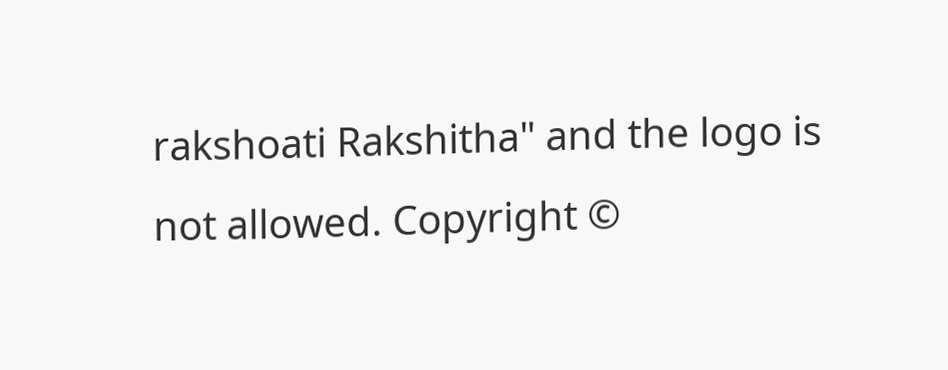rakshoati Rakshitha" and the logo is not allowed. Copyright ©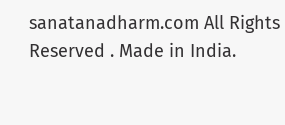sanatanadharm.com All Rights Reserved . Made in India.